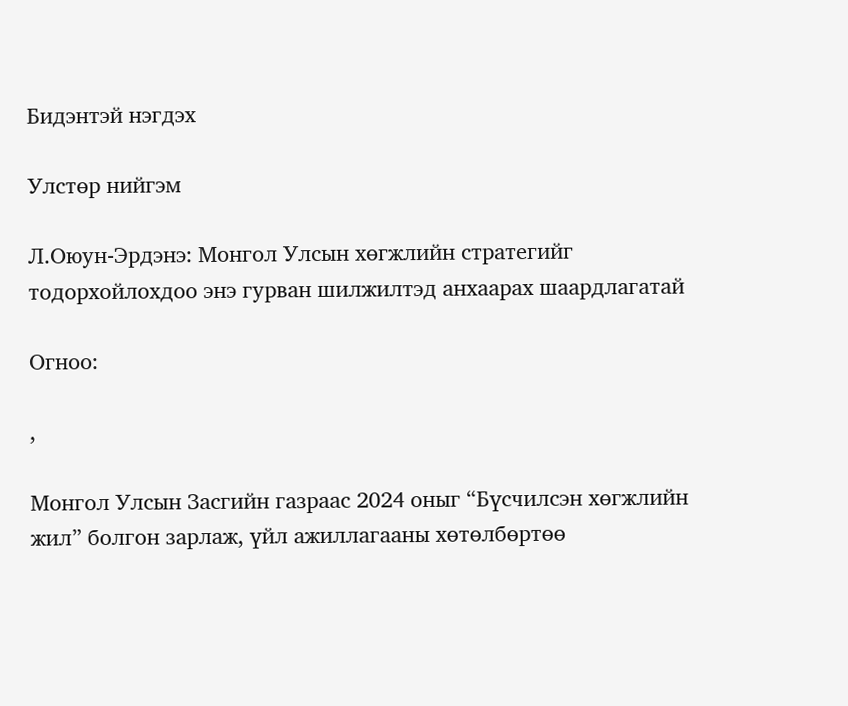Бидэнтэй нэгдэх

Улстөр нийгэм

Л.Оюун-Эрдэнэ: Монгол Улсын хөгжлийн стратегийг тодорхойлохдоо энэ гурван шилжилтэд анхаарах шаардлагатай

Огноо:

,

Монгол Улсын Засгийн газраас 2024 оныг “Бүсчилсэн хөгжлийн жил” болгон зарлаж, үйл ажиллагааны хөтөлбөртөө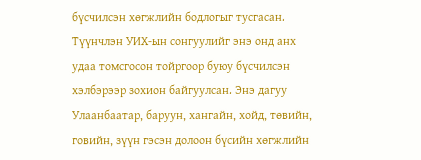бүсчилсэн хөгжлийн бодлогыг тусгасан. Түүнчлэн УИХ-ын сонгуулийг энэ онд анх удаа томсгосон тойргоор буюу бүсчилсэн хэлбэрээр зохион байгуулсан. Энэ дагуу Улаанбаатар, баруун, хангайн, хойд, төвийн, говийн, зүүн гэсэн долоон бүсийн хөгжлийн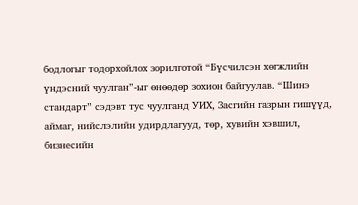бодлогыг тодорхойлох зорилготой “Бүсчилсэн хөгжлийн үндэсний чуулган”-ыг өнөөдөр зохион байгуулав. “Шинэ стандарт” сэдэвт тус чуулганд УИХ, Засгийн газрын гишүүд, аймаг, нийслэлийн удирдлагууд, төр, хувийн хэвшил, бизнесийн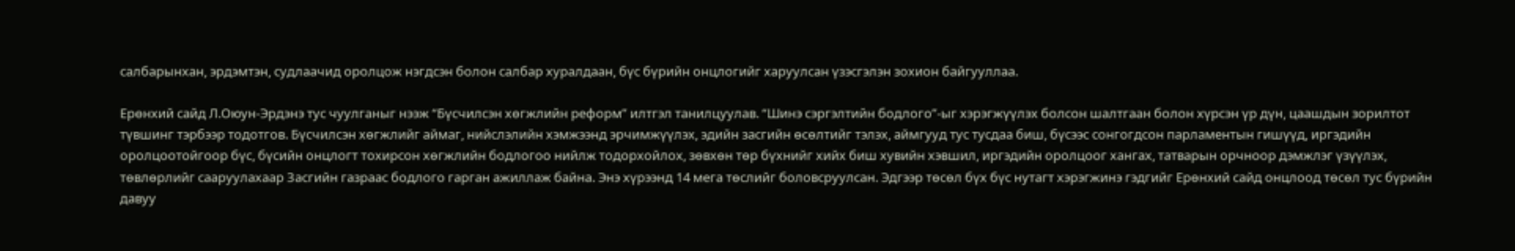салбарынхан, эрдэмтэн, судлаачид оролцож нэгдсэн болон салбар хуралдаан, бүс бүрийн онцлогийг харуулсан үзэсгэлэн зохион байгууллаа.

Ерөнхий сайд Л.Оюун-Эрдэнэ тус чуулганыг нээж “Бүсчилсэн хөгжлийн реформ” илтгэл танилцуулав. “Шинэ сэргэлтийн бодлого”-ыг хэрэгжүүлэх болсон шалтгаан болон хүрсэн үр дүн, цаашдын зорилтот түвшинг тэрбээр тодотгов. Бүсчилсэн хөгжлийг аймаг, нийслэлийн хэмжээнд эрчимжүүлэх, эдийн засгийн өсөлтийг тэлэх, аймгууд тус тусдаа биш, бүсээс сонгогдсон парламентын гишүүд, иргэдийн оролцоотойгоор бүс, бүсийн онцлогт тохирсон хөгжлийн бодлогоо нийлж тодорхойлох, зөвхөн төр бүхнийг хийх биш хувийн хэвшил, иргэдийн оролцоог хангах, татварын орчноор дэмжлэг үзүүлэх, төвлөрлийг сааруулахаар Засгийн газраас бодлого гарган ажиллаж байна. Энэ хүрээнд 14 мега төслийг боловсруулсан. Эдгээр төсөл бүх бүс нутагт хэрэгжинэ гэдгийг Ерөнхий сайд онцлоод төсөл тус бүрийн давуу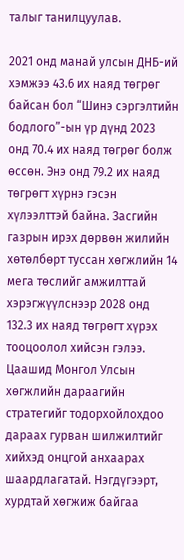талыг танилцуулав.

2021 онд манай улсын ДНБ-ий хэмжээ 43.6 их наяд төгрөг байсан бол “Шинэ сэргэлтийн бодлого”-ын үр дүнд 2023 онд 70.4 их наяд төгрөг болж өссөн. Энэ онд 79.2 их наяд төгрөгт хүрнэ гэсэн хүлээлттэй байна. Засгийн газрын ирэх дөрвөн жилийн хөтөлбөрт туссан хөгжлийн 14 мега төслийг амжилттай хэрэгжүүлснээр 2028 онд 132.3 их наяд төгрөгт хүрэх тооцоолол хийсэн гэлээ.
Цаашид Монгол Улсын хөгжлийн дараагийн стратегийг тодорхойлохдоо дараах гурван шилжилтийг хийхэд онцгой анхаарах шаардлагатай. Нэгдүгээрт, хурдтай хөгжиж байгаа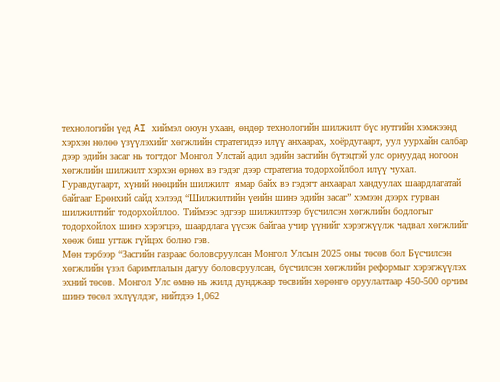технологийн үед AI хиймэл оюун ухаан, өндөр технологийн шилжилт бүс нутгийн хэмжээнд хэрхэн нөлөө үзүүлэхийг хөгжлийн стратегидээ илүү анхаарах, хоёрдугаарт, уул уурхайн салбар дээр эдийн засаг нь тогтдог Монгол Улстай адил эдийн засгийн бүтэцтэй улс орнуудад ногоон хөгжлийн шилжилт хэрхэн өрнөх вэ гэдэг дээр стратегиа тодорхойлбол илүү чухал. Гуравдугаарт, хүний нөөцийн шилжилт  ямар байх вэ гэдэгт анхаарал хандуулах шаардлагатай байгааг Ерөнхий сайд хэлээд “Шилжилтийн үеийн шинэ эдийн засаг” хэмээн дээрх гурван шилжилтийг тодорхойллоо. Тиймээс эдгээр шилжилтээр бүсчилсэн хөгжлийн бодлогыг тодорхойлох шинэ хэрэгцээ, шаардлага үүсэж байгаа учир үүнийг хэрэгжүүлж чадвал хөгжлийг хөөж биш угтаж гүйцэх болно гэв.
Мөн тэрбээр “Засгийн газраас боловсруулсан Монгол Улсын 2025 оны төсөв бол Бүсчилсэн хөгжлийн үзэл баримтлалын дагуу боловсруулсан, бүсчилсэн хөгжлийн реформыг хэрэгжүүлэх эхний төсөв. Монгол Улс өмнө нь жилд дунджаар төсвийн хөрөнгө оруулалтаар 450-500 орчим шинэ төсөл эхлүүлдэг, нийтдээ 1,062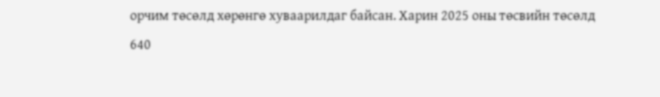орчим төсөлд хөрөнгө хуваарилдаг байсан. Харин 2025 оны төсвийн төсөлд 640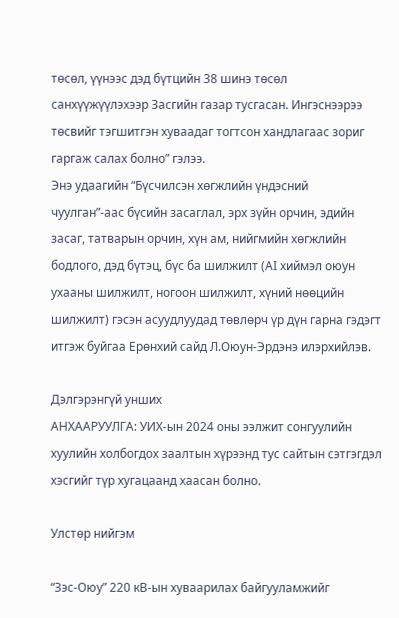төсөл, үүнээс дэд бүтцийн 38 шинэ төсөл санхүүжүүлэхээр Засгийн газар тусгасан. Ингэснээрээ төсвийг тэгшитгэн хуваадаг тогтсон хандлагаас зориг гаргаж салах болно” гэлээ.
Энэ удаагийн “Бүсчилсэн хөгжлийн үндэсний чуулган”-аас бүсийн засаглал, эрх зүйн орчин, эдийн засаг, татварын орчин, хүн ам, нийгмийн хөгжлийн бодлого, дэд бүтэц, бүс ба шилжилт (AI хиймэл оюун ухааны шилжилт, ногоон шилжилт, хүний нөөцийн шилжилт) гэсэн асуудлуудад төвлөрч үр дүн гарна гэдэгт итгэж буйгаа Ерөнхий сайд Л.Оюун-Эрдэнэ илэрхийлэв.

Дэлгэрэнгүй унших
АНХААРУУЛГА: УИХ-ын 2024 оны ээлжит сонгуулийн хуулийн холбогдох заалтын хүрээнд тус сайтын сэтгэгдэл хэсгийг түр хугацаанд хаасан болно.

Улстөр нийгэм

“Зэс-Оюу” 220 кВ-ын хуваарилах байгууламжийг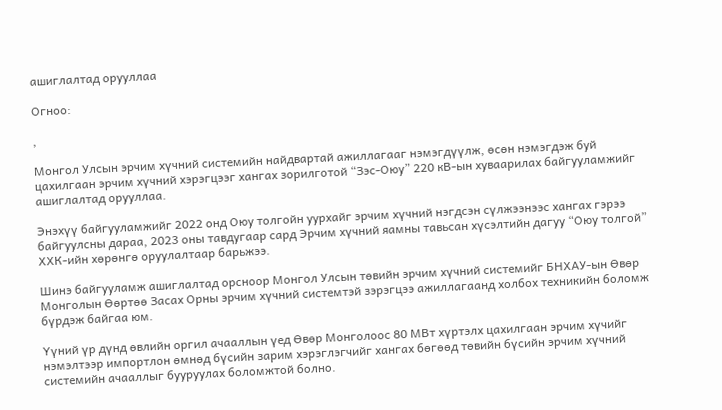ашиглалтад орууллаа

Огноо:

,

Монгол Улсын эрчим хүчний системийн найдвартай ажиллагааг нэмэгдүүлж, өсөн нэмэгдэж буй цахилгаан эрчим хүчний хэрэгцээг хангах зорилготой “Зэс-Оюу” 220 кВ-ын хуваарилах байгууламжийг ашиглалтад орууллаа.

Энэхүү байгууламжийг 2022 онд Оюу толгойн уурхайг эрчим хүчний нэгдсэн сүлжээнээс хангах гэрээ байгуулсны дараа, 2023 оны тавдугаар сард Эрчим хүчний яамны тавьсан хүсэлтийн дагуу “Оюу толгой” ХХК-ийн хөрөнгө оруулалтаар барьжээ.

Шинэ байгууламж ашиглалтад орсноор Монгол Улсын төвийн эрчим хүчний системийг БНХАУ-ын Өвөр Монголын Өөртөө Засах Орны эрчим хүчний системтэй зэрэгцээ ажиллагаанд холбох техникийн боломж бүрдэж байгаа юм.

Үүний үр дүнд өвлийн оргил ачааллын үед Өвөр Монголоос 80 МВт хүртэлх цахилгаан эрчим хүчийг нэмэлтээр импортлон өмнөд бүсийн зарим хэрэглэгчийг хангах бөгөөд төвийн бүсийн эрчим хүчний системийн ачааллыг бууруулах боломжтой болно.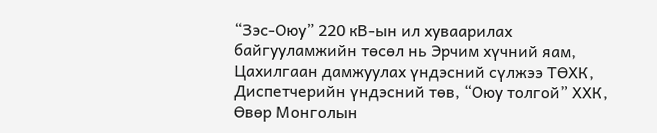“Зэс-Оюу” 220 кВ-ын ил хуваарилах байгууламжийн төсөл нь Эрчим хүчний яам, Цахилгаан дамжуулах үндэсний сүлжээ ТӨХК, Диспетчерийн үндэсний төв, “Оюу толгой” ХХК, Өвөр Монголын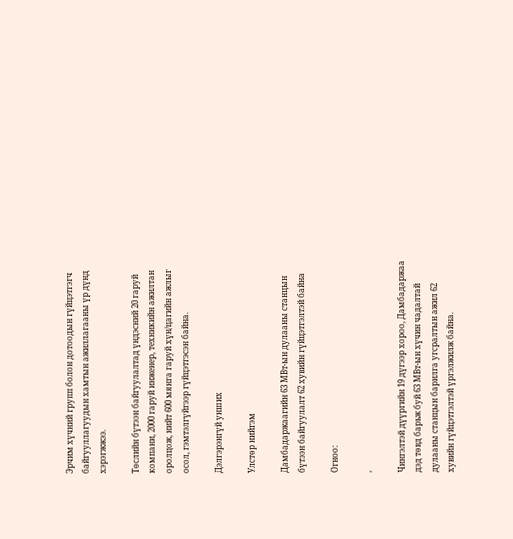Эрчим хүчний групп болон дотоодын гүйцэтгэгч байгууллагуудын хамтын ажиллагааны үр дүнд хэрэгжжээ.

Төслийн бүтээн байгуулалтад үндэсний 20 гаруй компани, 2000 гаруй инженер, техникийн ажилтан оролцож, нийт 600 мянга гаруй хүн/цагийн ажлыг осол, гэмтэлгүйгээр гүйцэтгэсэн байна.

Дэлгэрэнгүй унших

Улстөр нийгэм

Дамбадаржаагийн 63 МВт-ын дулааны станцын бүтээн байгуулалт 62 хувийн гүйцэтгэлтэй байна

Огноо:

,

Чингэлтэй дүүргийн 19 дүгээр хороо, Дамбадаржаа дэд төвд барьж буй 63 МВт-ын хүчин чадалтай дулааны станцын барилга угсралтын ажил 62 хувийн гүйцэтгэлтэй үргэлжилж байна.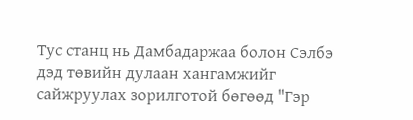Тус станц нь Дамбадаржаа болон Сэлбэ дэд төвийн дулаан хангамжийг сайжруулах зорилготой бөгөөд "Гэр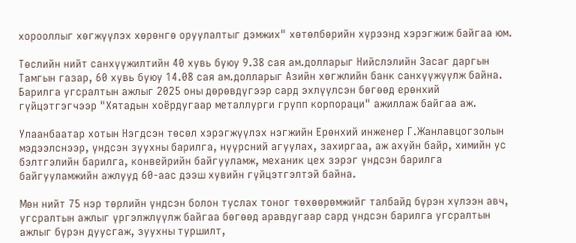хорооллыг хөгжүүлэх хөрөнгө оруулалтыг дэмжих" хөтөлбөрийн хүрээнд хэрэгжиж байгаа юм.

Төслийн нийт санхүүжилтийн 40 хувь буюу 9.38 сая ам.долларыг Нийслэлийн Засаг даргын Тамгын газар, 60 хувь буюу 14.08 сая ам.долларыг Азийн хөгжлийн банк санхүүжүүлж байна. Барилга угсралтын ажлыг 2025 оны дөрөвдүгээр сард эхлүүлсэн бөгөөд ерөнхий гүйцэтгэгчээр "Хятадын хоёрдугаар металлурги групп корпораци" ажиллаж байгаа аж.

Улаанбаатар хотын Нэгдсэн төсөл хэрэгжүүлэх нэгжийн Ерөнхий инженер Г.Жанлавцогзолын мэдээлснээр, үндсэн зуухны барилга, нүүрсний агуулах, захиргаа, аж ахуйн байр, химийн ус бэлтгэлийн барилга, конвейрийн байгууламж, механик цех зэрэг үндсэн барилга байгууламжийн ажлууд 60-аас дээш хувийн гүйцэтгэлтэй байна.

Мөн нийт 75 нэр төрлийн үндсэн болон туслах тоног төхөөрөмжийг талбайд бүрэн хүлээн авч, угсралтын ажлыг үргэлжлүүлж байгаа бөгөөд аравдугаар сард үндсэн барилга угсралтын ажлыг бүрэн дуусгаж, зуухны туршилт,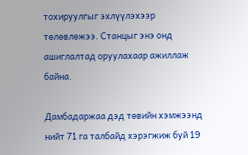тохируулгыг эхлүүлэхээр төлөвлөжээ. Станцыг энэ онд ашиглалтад оруулахаар ажиллаж байна.

Дамбадаржаа дэд төвийн хэмжээнд нийт 71 га талбайд хэрэгжиж буй 19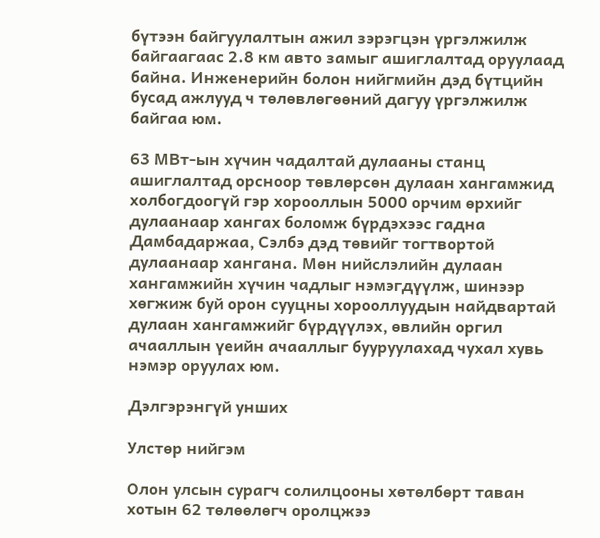бүтээн байгуулалтын ажил зэрэгцэн үргэлжилж байгаагаас 2.8 км авто замыг ашиглалтад оруулаад байна. Инженерийн болон нийгмийн дэд бүтцийн бусад ажлууд ч төлөвлөгөөний дагуу үргэлжилж байгаа юм.

63 МВт-ын хүчин чадалтай дулааны станц ашиглалтад орсноор төвлөрсөн дулаан хангамжид холбогдоогүй гэр хорооллын 5000 орчим өрхийг дулаанаар хангах боломж бүрдэхээс гадна Дамбадаржаа, Сэлбэ дэд төвийг тогтвортой дулаанаар хангана. Мөн нийслэлийн дулаан хангамжийн хүчин чадлыг нэмэгдүүлж, шинээр хөгжиж буй орон сууцны хорооллуудын найдвартай дулаан хангамжийг бүрдүүлэх, өвлийн оргил ачааллын үеийн ачааллыг бууруулахад чухал хувь нэмэр оруулах юм.

Дэлгэрэнгүй унших

Улстөр нийгэм

Олон улсын сурагч солилцооны хөтөлбөрт таван хотын 62 төлөөлөгч оролцжээ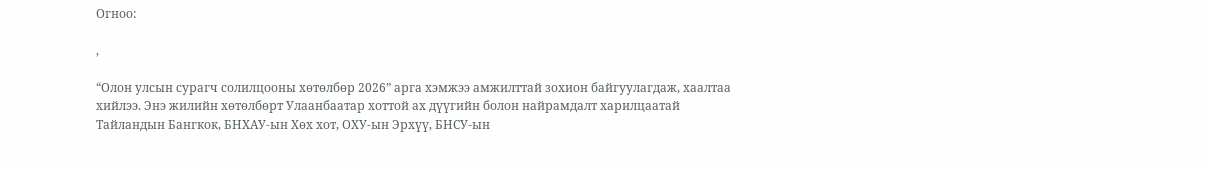Огноо:

,

“Олон улсын сурагч солилцооны хөтөлбөр 2026” арга хэмжээ амжилттай зохион байгуулагдаж, хаалтаа хийлээ. Энэ жилийн хөтөлбөрт Улаанбаатар хоттой ах дүүгийн болон найрамдалт харилцаатай Тайландын Бангкок, БНХАУ-ын Хөх хот, ОХУ-ын Эрхүү, БНСУ-ын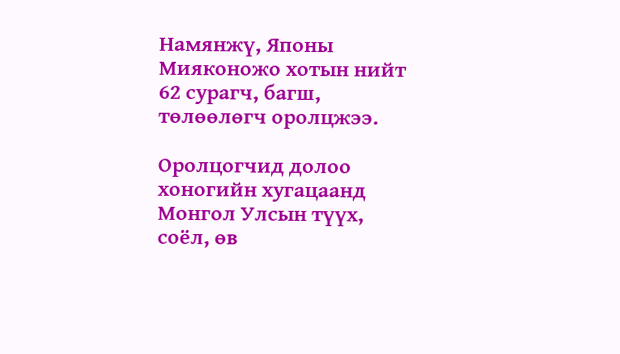Намянжү, Японы Мияконожо хотын нийт 62 сурагч, багш, төлөөлөгч оролцжээ.

Оролцогчид долоо хоногийн хугацаанд Монгол Улсын түүх, соёл, өв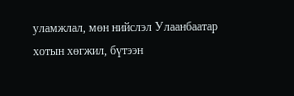уламжлал, мөн нийслэл Улаанбаатар хотын хөгжил, бүтээн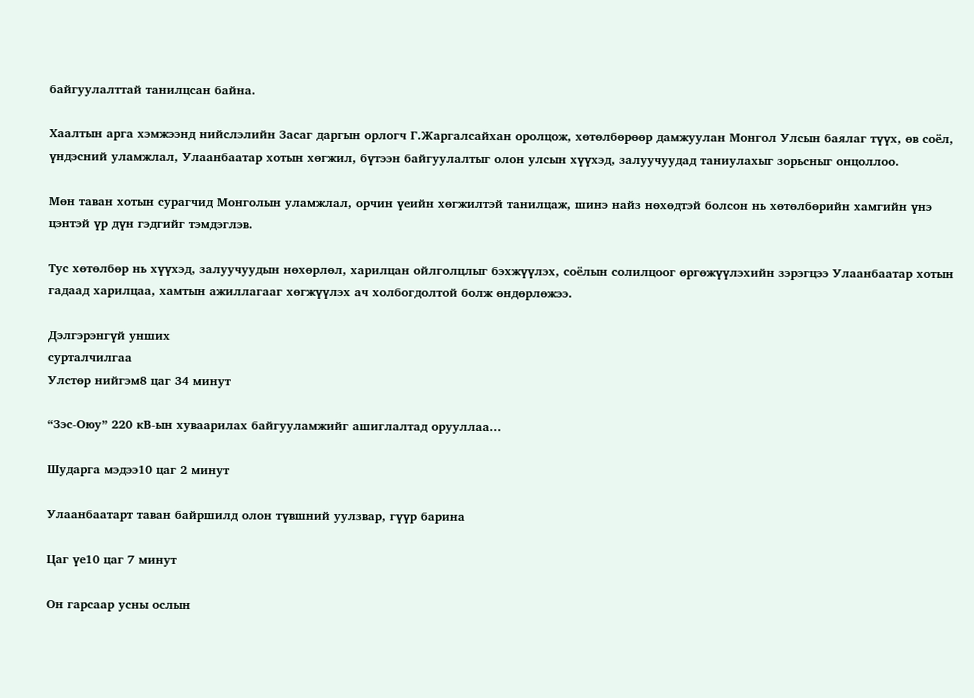байгуулалттай танилцсан байна.

Хаалтын арга хэмжээнд нийслэлийн Засаг даргын орлогч Г.Жаргалсайхан оролцож, хөтөлбөрөөр дамжуулан Монгол Улсын баялаг түүх, өв соёл, үндэсний уламжлал, Улаанбаатар хотын хөгжил, бүтээн байгуулалтыг олон улсын хүүхэд, залуучуудад таниулахыг зорьсныг онцоллоо.

Мөн таван хотын сурагчид Монголын уламжлал, орчин үеийн хөгжилтэй танилцаж, шинэ найз нөхөдтэй болсон нь хөтөлбөрийн хамгийн үнэ цэнтэй үр дүн гэдгийг тэмдэглэв.

Тус хөтөлбөр нь хүүхэд, залуучуудын нөхөрлөл, харилцан ойлголцлыг бэхжүүлэх, соёлын солилцоог өргөжүүлэхийн зэрэгцээ Улаанбаатар хотын гадаад харилцаа, хамтын ажиллагааг хөгжүүлэх ач холбогдолтой болж өндөрлөжээ.

Дэлгэрэнгүй унших
сурталчилгаа
Улстөр нийгэм8 цаг 34 минут

“Зэс-Оюу” 220 кВ-ын хуваарилах байгууламжийг ашиглалтад орууллаа...

Шударга мэдээ10 цаг 2 минут

Улаанбаатарт таван байршилд олон түвшний уулзвар, гүүр барина

Цаг үе10 цаг 7 минут

Он гарсаар усны ослын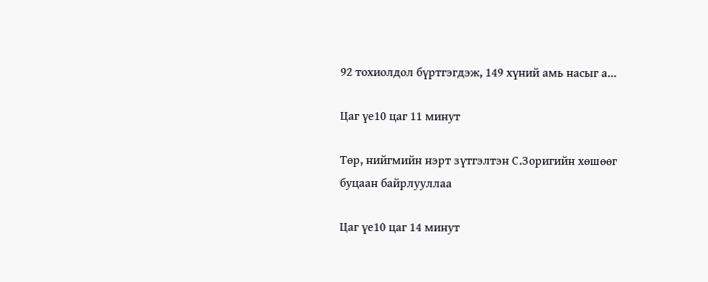92 тохиолдол бүртгэгдэж, 149 хүний амь насыг а...

Цаг үе10 цаг 11 минут

Төр, нийгмийн нэрт зүтгэлтэн С.Зоригийн хөшөөг буцаан байрлууллаа

Цаг үе10 цаг 14 минут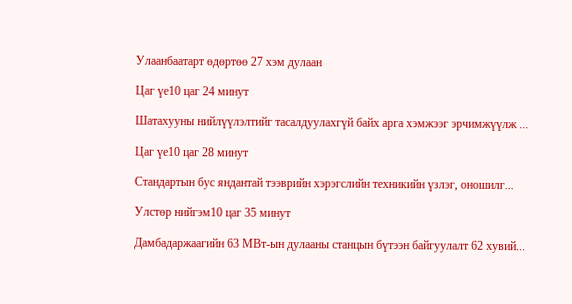Улаанбаатарт өдөртөө 27 хэм дулаан

Цаг үе10 цаг 24 минут

Шатахууны нийлүүлэлтийг тасалдуулахгүй байх арга хэмжээг эрчимжүүлж ...

Цаг үе10 цаг 28 минут

Стандартын бус яндантай тээврийн хэрэгслийн техникийн үзлэг, оношилг...

Улстөр нийгэм10 цаг 35 минут

Дамбадаржаагийн 63 МВт-ын дулааны станцын бүтээн байгуулалт 62 хувий...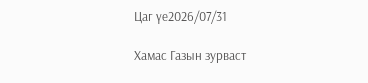Цаг үе2026/07/31

Хамас Газын зурваст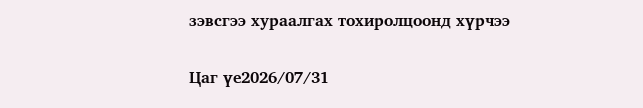зэвсгээ хураалгах тохиролцоонд хүрчээ

Цаг үе2026/07/31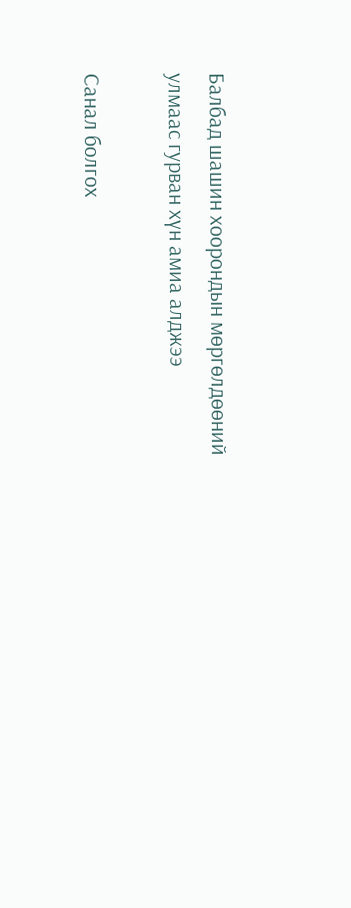Балбад шашин хоорондын мөргөлдөөний улмаас гурван хүн амиа алджээ

Санал болгох